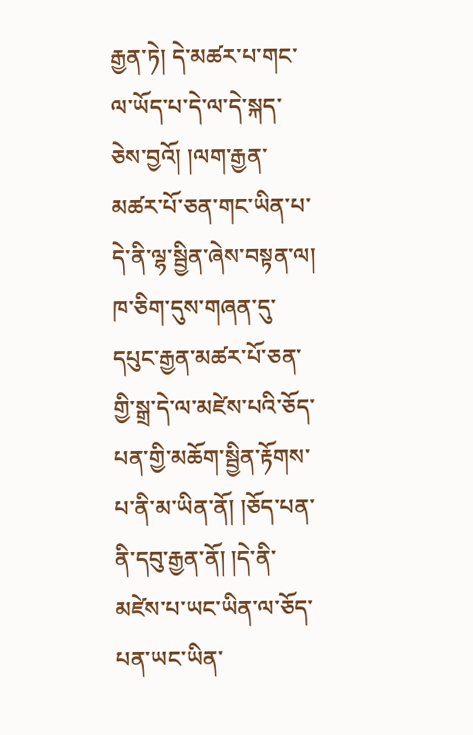རྒྱན་ཏེ། དེ་མཚར་པ་གང་ལ་ཡོད་པ་དེ་ལ་དེ་སྐད་ཅེས་བྱའོ། །ལག་རྒྱན་མཚར་པོ་ཅན་གང་ཡིན་པ་དེ་ནི་ལྷ་སྦྱིན་ཞེས་བསྟན་ལ། ཁ་ཅིག་དུས་གཞན་དུ་དཔུང་རྒྱན་མཚར་པོ་ཅན་གྱི་སྒྲ་དེ་ལ་མཛེས་པའི་ཅོད་པན་གྱི་མཆོག་སྦྱིན་རྟོགས་པ་ནི་མ་ཡིན་ནོ། །ཅོད་པན་ནི་དབུ་རྒྱན་ནོ། །དེ་ནི་མཛེས་པ་ཡང་ཡིན་ལ་ཅོད་པན་ཡང་ཡིན་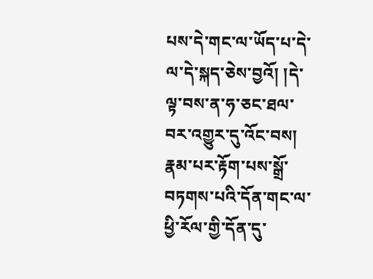པས་དེ་གང་ལ་ཡོད་པ་དེ་ལ་དེ་སྐད་ཅེས་བྱའོ། །དེ་ལྟ་བས་ན་ཧ་ཅང་ཐལ་བར་འགྱུར་དུ་འོང་བས། རྣམ་པར་རྟོག་པས་སྒྲོ་བཏགས་པའི་དོན་གང་ལ་ཕྱི་རོལ་གྱི་དོན་དུ་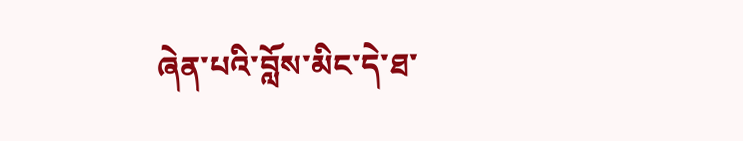ཞེན་པའི་བློས་མིང་དེ་ཐ་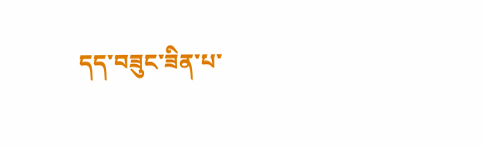དད་བཟུང་ཟིན་པ་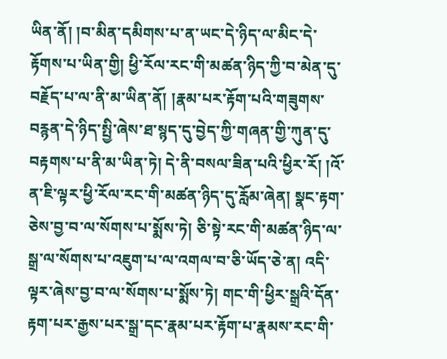ཡིན་ནོ། །བ་མིན་དམིགས་པ་ན་ཡང་དེ་ཉིད་ལ་མིང་དེ་རྟོགས་པ་ཡིན་གྱི། ཕྱི་རོལ་རང་གི་མཚན་ཉིད་ཀྱི་བ་མེན་དུ་བརྗོད་པ་ལ་ནི་མ་ཡིན་ནོ། །རྣམ་པར་རྟོག་པའི་གཟུགས་བརྙན་དེ་ཉིད་སྤྱི་ཞེས་ཐ་སྙད་དུ་བྱེད་ཀྱི་གཞན་གྱི་ཀུན་དུ་བརྟགས་པ་ནི་མ་ཡིན་ཏེ། དེ་ནི་བསལ་ཟིན་པའི་ཕྱིར་རོ། །འོ་ན་ཇི་ལྟར་ཕྱི་རོལ་རང་གི་མཚན་ཉིད་དུ་རློམ་ཞེན། སྣང་རྟག་ཅེས་བྱ་བ་ལ་སོགས་པ་སྨོས་ཏེ། ཅི་སྟེ་རང་གི་མཚན་ཉིད་ལ་སྒྲ་ལ་སོགས་པ་འཇུག་པ་ལ་འགལ་བ་ཅི་ཡོད་ཅེ་ན། འདི་ལྟར་ཞེས་བྱ་བ་ལ་སོགས་པ་སྨོས་ཏེ། གང་གི་ཕྱིར་སྒྲའི་དོན་རྟག་པར་རྒྱས་པར་སྒྲ་དང་རྣམ་པར་རྟོག་པ་རྣམས་རང་གི་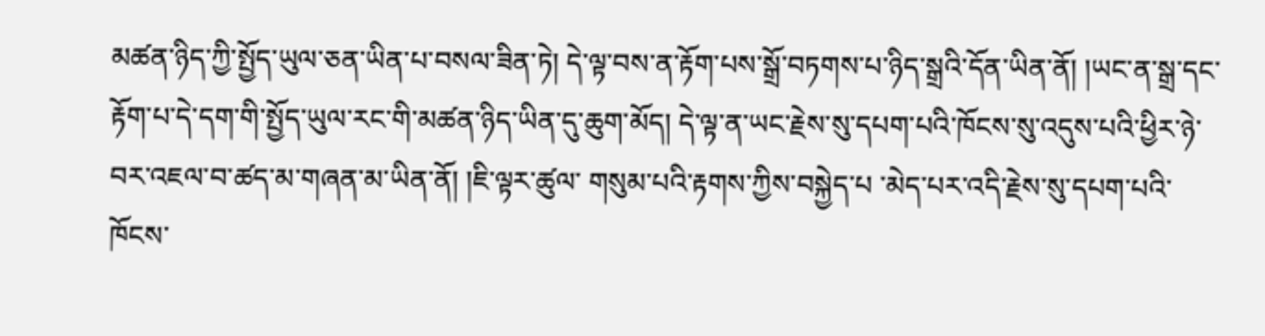མཚན་ཉིད་ཀྱི་སྤྱོད་ཡུལ་ཅན་ཡིན་པ་བསལ་ཟིན་ཏེ། དེ་ལྟ་བས་ན་རྟོག་པས་སྒྲོ་བཏགས་པ་ཉིད་སྒྲའི་དོན་ཡིན་ནོ། །ཡང་ན་སྒྲ་དང་རྟོག་པ་དེ་དག་གི་སྤྱོད་ཡུལ་རང་གི་མཚན་ཉིད་ཡིན་དུ་ཆུག་མོད། དེ་ལྟ་ན་ཡང་རྗེས་སུ་དཔག་པའི་ཁོངས་སུ་འདུས་པའི་ཕྱིར་ཉེ་བར་འཇལ་བ་ཚད་མ་གཞན་མ་ཡིན་ནོ། །ཇི་ལྟར་ཚུལ་ གསུམ་པའི་རྟགས་ཀྱིས་བསྐྱེད་པ ་མེད་པར་འདི་རྗེས་སུ་དཔག་པའི་ཁོངས་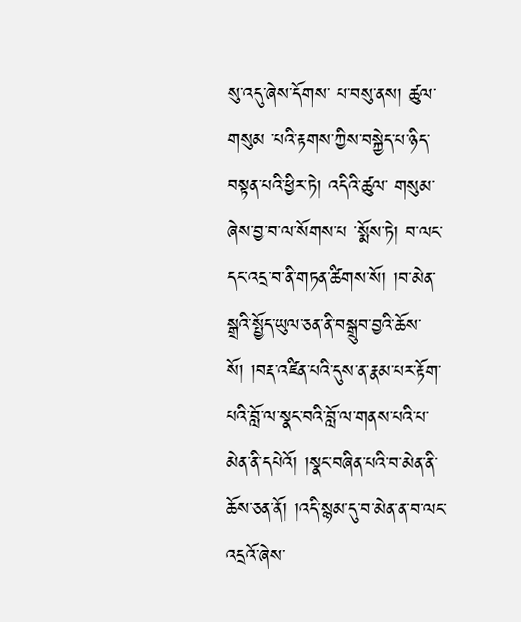སུ་འདུ་ཞེས་དོགས་ པ་བསུ་ནས། ཚུལ་གསུམ ་པའི་རྟགས་ཀྱིས་བསྐྱེད་པ་ཉིད་བསྟན་པའི་ཕྱིར་ཏེ། འདིའི་ཚུལ་ གསུམ་ཞེས་བྱ་བ་ལ་སོགས་པ ་སྨོས་ཏེ། བ་ལང་དང་འདྲ་བ་ནི་གཏན་ཚིགས་སོ། །བ་མེན་སྒྲའི་སྤྱོད་ཡུལ་ཅན་ནི་བསྒྲུབ་བྱའི་ཆོས་སོ། །བརྡ་འཛིན་པའི་དུས་ན་རྣམ་པར་རྟོག་པའི་བློ་ལ་སྣང་བའི་བློ་ལ་གནས་པའི་པ་མེན་ནི་དཔེའོ། །སྣང་བཞིན་པའི་བ་མེན་ནི་ཆོས་ཅན་ནོ། །འདི་སྙམ་དུ་བ་མེན་ན་བ་ལང་འདྲའོ་ཞེས་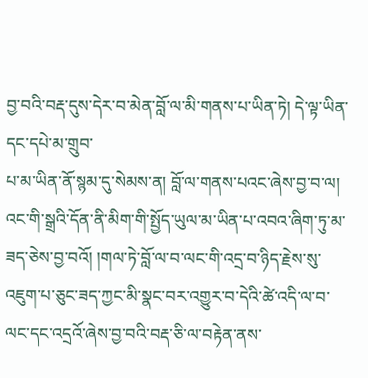བྱ་བའི་བརྡ་དུས་དེར་བ་མེན་བློ་ལ་མི་གནས་པ་ཡིན་ཏེ། དེ་ལྟ་ཡིན་དང་དཔེ་མ་གྲུབ་
པ་མ་ཡིན་ནོ་སྙམ་དུ་སེམས་ན། བློ་ལ་གནས་པའང་ཞེས་བྱ་བ་ལ། འང་གི་སྒྲའི་དོན་ནི་མིག་གི་སྤྱོད་ཡུལ་མ་ཡིན་པ་འབའ་ཞིག་ཏུ་མ་ཟད་ཅེས་བྱ་བའོ། །གལ་ཏེ་བློ་ལ་བ་ལང་གི་འདྲ་བ་ཉིད་རྗེས་སུ་འཇུག་པ་ཅུང་ཟད་ཀྱང་མི་སྣང་བར་འགྱུར་བ་དེའི་ཚེ་འདི་ལ་བ་ལང་དང་འདྲའོ་ཞེས་བྱ་བའི་བརྡ་ཅི་ལ་བརྟེན་ནས་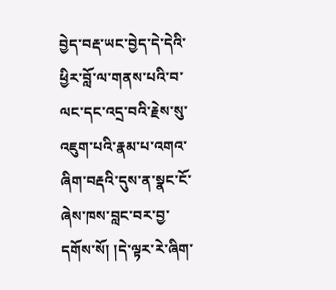བྱེད་བརྡ་ཡང་བྱེད་དེ་དེའི་ཕྱིར་བློ་ལ་གནས་པའི་བ་ལང་དང་འདྲ་བའི་རྗེས་སུ་འཇུག་པའི་རྣམ་པ་འགའ་ཞིག་བརྡའི་དུས་ན་སྣང་ངོ་ཞེས་ཁས་བླང་བར་བྱ་དགོས་སོ། །དེ་ལྟར་རེ་ཞིག་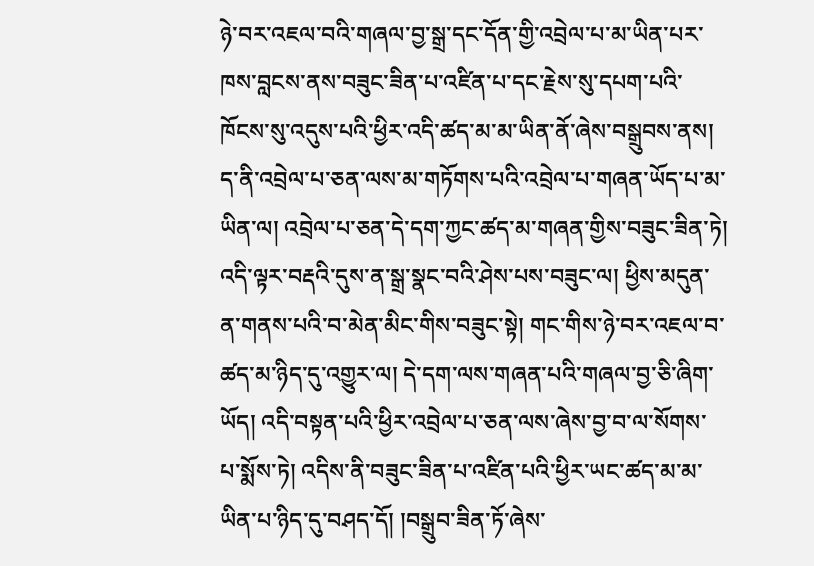ཉེ་བར་འཇལ་བའི་གཞལ་བྱ་སྒྲ་དང་དོན་གྱི་འབྲེལ་པ་མ་ཡིན་པར་ཁས་བླངས་ནས་བཟུང་ཟིན་པ་འཛིན་པ་དང་རྗེས་སུ་དཔག་པའི་ཁོངས་སུ་འདུས་པའི་ཕྱིར་འདི་ཚད་མ་མ་ཡིན་ནོ་ཞེས་བསྒྲུབས་ནས། ད་ནི་འབྲེལ་པ་ཅན་ལས་མ་གཏོགས་པའི་འབྲེལ་པ་གཞན་ཡོད་པ་མ་ཡིན་ལ། འབྲེལ་པ་ཅན་དེ་དག་ཀྱང་ཚད་མ་གཞན་གྱིས་བཟུང་ཟིན་ཏེ། འདི་ལྟར་བརྡའི་དུས་ན་སྒྲ་སྣང་བའི་ཤེས་པས་བཟུང་ལ། ཕྱིས་མདུན་ན་གནས་པའི་བ་མེན་མིང་གིས་བཟུང་སྟེ། གང་གིས་ཉེ་བར་འཇལ་བ་ཚད་མ་ཉིད་དུ་འགྱུར་ལ། དེ་དག་ལས་གཞན་པའི་གཞལ་བྱ་ཅི་ཞིག་ཡོད། འདི་བསྟན་པའི་ཕྱིར་འབྲེལ་པ་ཅན་ལས་ཞེས་བྱ་བ་ལ་སོགས་པ་སྨོས་ཏེ། འདིས་ནི་བཟུང་ཟིན་པ་འཛིན་པའི་ཕྱིར་ཡང་ཚད་མ་མ་ཡིན་པ་ཉིད་དུ་བཤད་དོ། །བསྒྲུབ་ཟིན་ཏོ་ཞེས་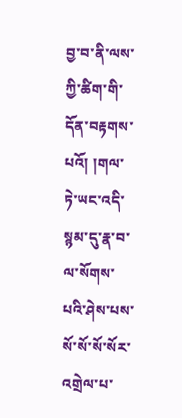བྱ་བ་ནི་ལས་ཀྱི་ཚིག་གི་དོན་བརྟགས་པའོ། །གལ་ཏེ་ཡང་འདི་སྙམ་དུ་རྣ་བ་ལ་སོགས་པའི་ཤེས་པས་སོ་སོ་སོ་སོར་འགྲེལ་པ་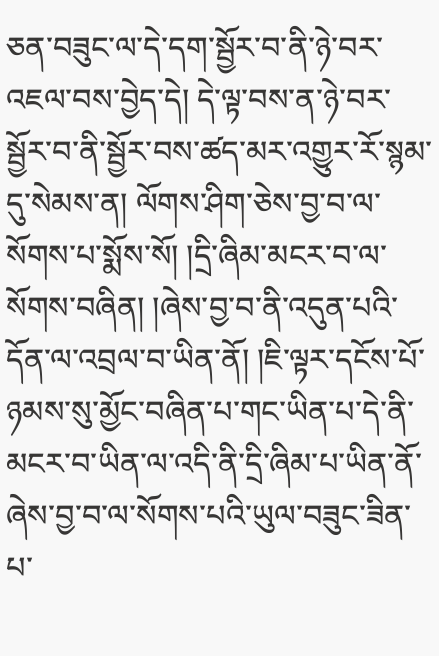ཅན་བཟུང་ལ་དེ་དག་སྦྱོར་བ་ནི་ཉེ་བར་འཇལ་བས་བྱེད་དེ། དེ་ལྟ་བས་ན་ཉེ་བར་སྦྱོར་བ་ནི་སྦྱོར་བས་ཚད་མར་འགྱུར་རོ་སྙམ་དུ་སེམས་ན། ལོགས་ཤིག་ཅེས་བྱ་བ་ལ་སོགས་པ་སྨོས་སོ། །དྲི་ཞིམ་མངར་བ་ལ་སོགས་བཞིན། །ཞེས་བྱ་བ་ནི་འདུན་པའི་དོན་ལ་འབྲལ་བ་ཡིན་ནོ། །ཇི་ལྟར་དངོས་པོ་ཉམས་སུ་མྱོང་བཞིན་པ་གང་ཡིན་པ་དེ་ནི་མངར་བ་ཡིན་ལ་འདི་ནི་དྲི་ཞིམ་པ་ཡིན་ནོ་ཞེས་བྱ་བ་ལ་སོགས་པའི་ཡུལ་བཟུང་ཟིན་པ་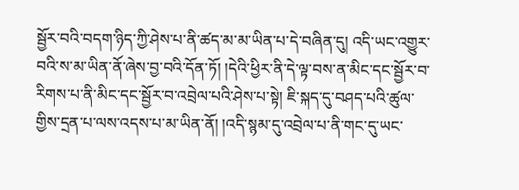སྦྱོར་བའི་བདག་ཉིད་ཀྱི་ཤེས་པ་ནི་ཚད་མ་མ་ཡིན་པ་དེ་བཞིན་དུ། འདི་ཡང་འགྱུར་བའི་ས་མ་ཡིན་ནོ་ཞེས་བྱ་བའི་དོན་ཏོ། །དེའི་ཕྱིར་ནི་དེ་ལྟ་བས་ན་མིང་དང་སྦྱོར་བ་རིགས་པ་ནི་མིང་དང་སྦྱོར་བ་འབྲེལ་པའི་ཤེས་པ་སྟེ། ཇི་སྐད་དུ་བཤད་པའི་ཚུལ་
གྱིས་དྲན་པ་ལས་འདས་པ་མ་ཡིན་ནོ། །འདི་སྙམ་དུ་འབྲེལ་པ་ནི་གང་དུ་ཡང་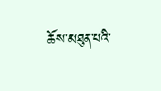ཆོས་མཐུན་པའི་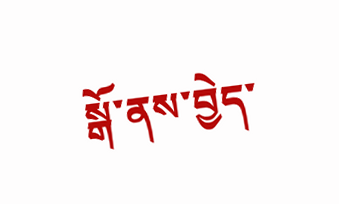སྒོ་ནས་བྱེད་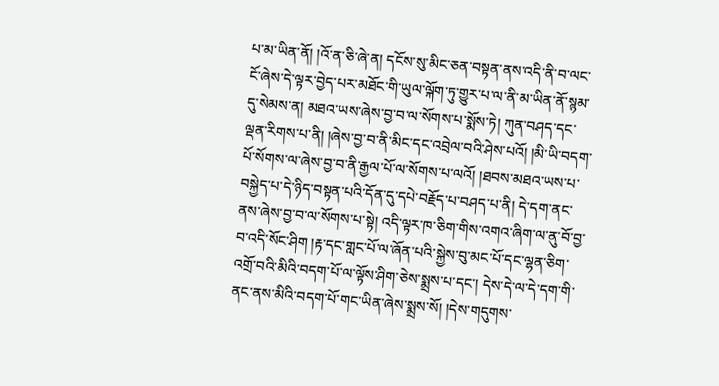པ་མ་ཡིན་ནོ། །འོ་ན་ཅི་ཞེ་ན། དངོས་སུ་མིང་ཅན་བསྟན་ནས་འདི་ནི་བ་ལང་ངོ་ཞེས་དེ་ལྟར་བྱེད་པར་མཐོང་གི་ཡུལ་ལྐོག་ཏུ་གྱུར་པ་ལ་ནི་མ་ཡིན་ནོ་སྙམ་དུ་སེམས་ན། མཐའ་ཡས་ཞེས་བྱ་བ་ལ་སོགས་པ་སྨོས་ཏེ། ཀུན་བཤད་དང་ལྡན་རིགས་པ་ནི། །ཞེས་བྱ་བ་ནི་མིང་དང་འབྲེལ་བའི་ཤེས་པའོ། །མི་ཡི་བདག་པོ་སོགས་ལ་ཞེས་བྱ་བ་ནི་རྒྱལ་པོ་ལ་སོགས་པ་ལའོ། །ཐབས་མཐའ་ཡས་པ་བསྐྱེད་པ་དེ་ཉིད་བསྟན་པའི་དོན་དུ་དཔེ་བརྗོད་པ་བཤད་པ་ནི། དེ་དག་ནང་ནས་ཞེས་བྱ་བ་ལ་སོགས་པ་སྟེ། འདི་ལྟར་ཁ་ཅིག་གིས་འགའ་ཞིག་ལ་ནུ་བོ་བྱ་བ་འདི་སོང་ཤིག །རྟ་དང་གླང་པོ་ལ་ཞོན་པའི་སྐྱེས་བུ་མང་པོ་དང་ལྷན་ཅིག་འགྲོ་བའི་མིའི་བདག་པོ་ལ་ལྟོས་ཤིག་ཅེས་སྨྲས་པ་དང་། དེས་དེ་ལ་དེ་དག་གི་ནང་ནས་མིའི་བདག་པོ་གང་ཡིན་ཞེས་སྨྲས་སོ། །དེས་གདུགས་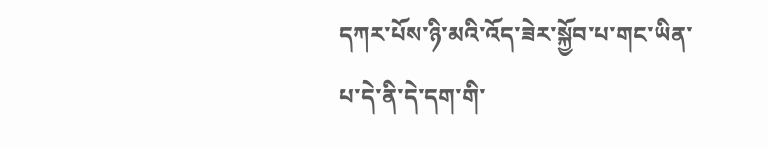དཀར་པོས་ཉི་མའི་འོད་ཟེར་སྐྱོབ་པ་གང་ཡིན་པ་དེ་ནི་དེ་དག་གི་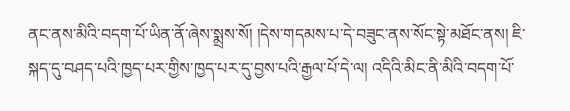ནང་ནས་མིའི་བདག་པོ་ཡིན་ནོ་ཞེས་སྨྲས་སོ། །དེས་གདམས་པ་དེ་བཟུང་ནས་སོང་སྟེ་མཐོང་ནས། ཇི་སྐད་དུ་བཤད་པའི་ཁྱད་པར་གྱིས་ཁྱད་པར་དུ་བྱས་པའི་རྒྱལ་པོ་དེ་ལ། འདིའི་མིང་ནི་མིའི་བདག་པོ་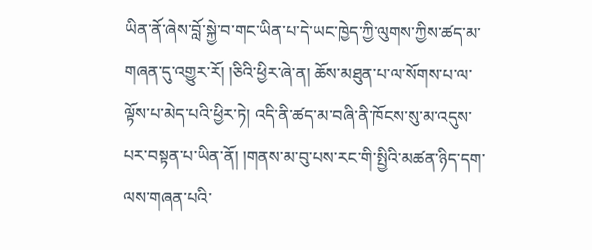ཡིན་ནོ་ཞེས་བློ་སྐྱེ་བ་གང་ཡིན་པ་དེ་ཡང་ཁྱེད་ཀྱི་ལུགས་ཀྱིས་ཚད་མ་གཞན་དུ་འགྱུར་རོ། །ཅིའི་ཕྱིར་ཞེ་ན། ཆོས་མཐུན་པ་ལ་སོགས་པ་ལ་ལྟོས་པ་མེད་པའི་ཕྱིར་ཏེ། འདི་ནི་ཚད་མ་བཞི་ནི་ཁོངས་སུ་མ་འདུས་པར་བསྟན་པ་ཡིན་ནོ། །གནས་མ་བུ་པས་རང་གི་སྤྱིའི་མཚན་ཉིད་དག་ལས་གཞན་པའི་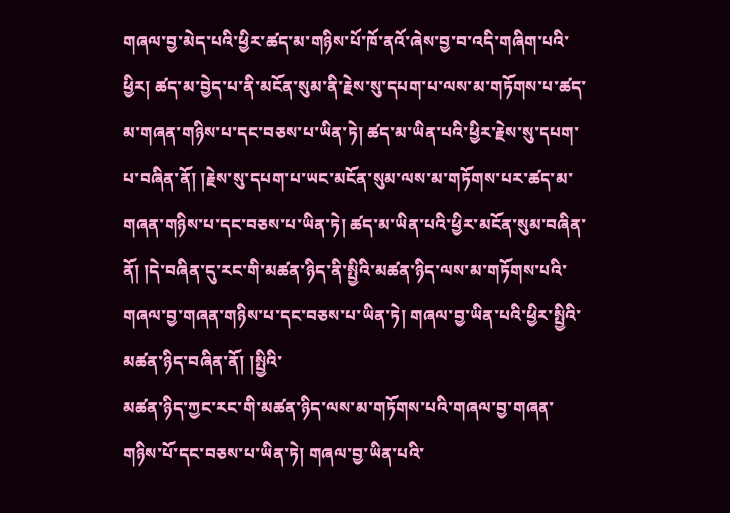གཞལ་བྱ་མེད་པའི་ཕྱིར་ཚད་མ་གཉིས་པོ་ཁོ་ནའོ་ཞེས་བྱ་བ་འདི་གཞིག་པའི་ཕྱིར། ཚད་མ་བྱེད་པ་ནི་མངོན་སུམ་ནི་རྗེས་སུ་དཔག་པ་ལས་མ་གཏོགས་པ་ཚད་མ་གཞན་གཉིས་པ་དང་བཅས་པ་ཡིན་ཏེ། ཚད་མ་ཡིན་པའི་ཕྱིར་རྗེས་སུ་དཔག་པ་བཞིན་ནོ། །རྗེས་སུ་དཔག་པ་ཡང་མངོན་སུམ་ལས་མ་གཏོགས་པར་ཚད་མ་གཞན་གཉིས་པ་དང་བཅས་པ་ཡིན་ཏེ། ཚད་མ་ཡིན་པའི་ཕྱིར་མངོན་སུམ་བཞིན་ནོ། །དེ་བཞིན་དུ་རང་གི་མཚན་ཉིད་ནི་སྤྱིའི་མཚན་ཉིད་ལས་མ་གཏོགས་པའི་གཞལ་བྱ་གཞན་གཉིས་པ་དང་བཅས་པ་ཡིན་ཏེ། གཞལ་བྱ་ཡིན་པའི་ཕྱིར་སྤྱིའི་མཚན་ཉིད་བཞིན་ནོ། །སྤྱིའི་
མཚན་ཉིད་ཀྱང་རང་གི་མཚན་ཉིད་ལས་མ་གཏོགས་པའི་གཞལ་བྱ་གཞན་གཉིས་པོ་དང་བཅས་པ་ཡིན་ཏེ། གཞལ་བྱ་ཡིན་པའི་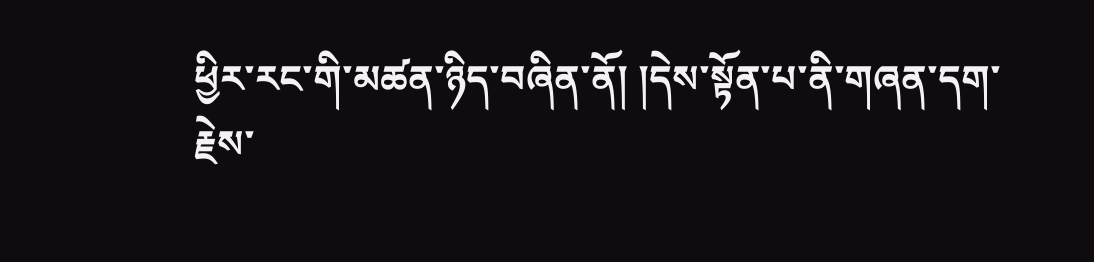ཕྱིར་རང་གི་མཚན་ཉིད་བཞིན་ནོ། །དེས་སྟོན་པ་ནི་གཞན་དག་རྗེས་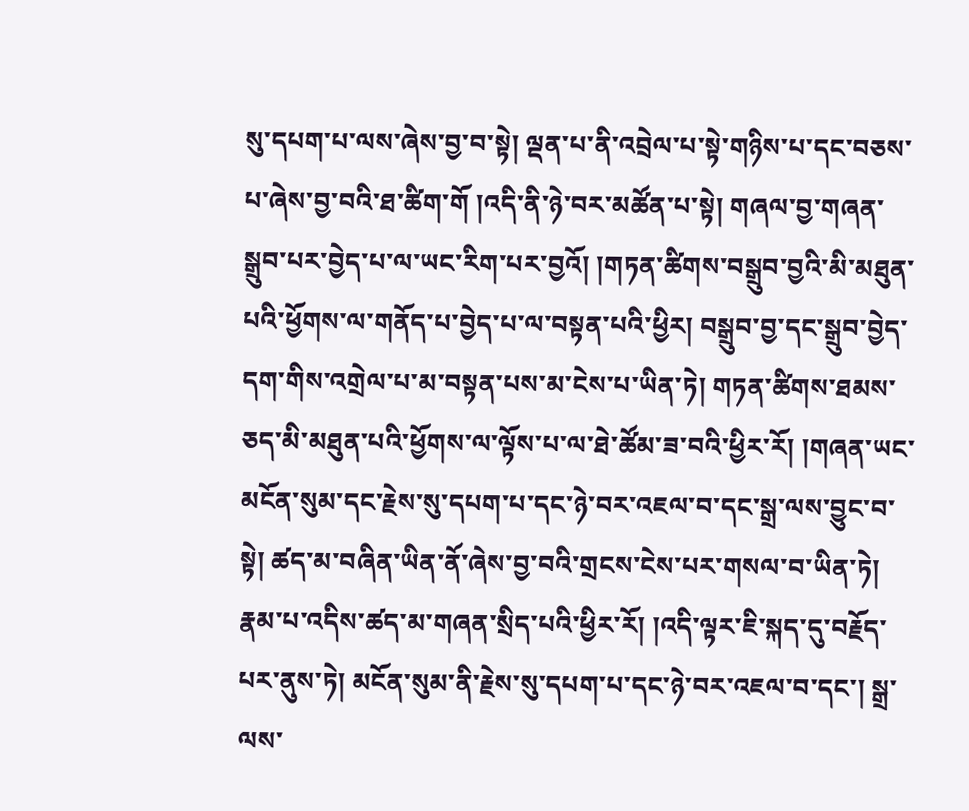སུ་དཔག་པ་ལས་ཞེས་བྱ་བ་སྟེ། ལྡན་པ་ནི་འབྲེལ་པ་སྟེ་གཉིས་པ་དང་བཅས་པ་ཞེས་བྱ་བའི་ཐ་ཚིག་གོ །འདི་ནི་ཉེ་བར་མཚོན་པ་སྟེ། གཞལ་བྱ་གཞན་སྒྲུབ་པར་བྱེད་པ་ལ་ཡང་རིག་པར་བྱའོ། །གཏན་ཚིགས་བསྒྲུབ་བྱའི་མི་མཐུན་པའི་ཕྱོགས་ལ་གནོད་པ་བྱེད་པ་ལ་བསྟན་པའི་ཕྱིར། བསྒྲུབ་བྱ་དང་སྒྲུབ་བྱེད་དག་གིས་འགྲེལ་པ་མ་བསྟན་པས་མ་ངེས་པ་ཡིན་ཏེ། གཏན་ཚིགས་ཐམས་ཅད་མི་མཐུན་པའི་ཕྱོགས་ལ་ལྟོས་པ་ལ་ཐེ་ཚོམ་ཟ་བའི་ཕྱིར་རོ། །གཞན་ཡང་མངོན་སུམ་དང་རྗེས་སུ་དཔག་པ་དང་ཉེ་བར་འཇལ་བ་དང་སྒྲ་ལས་བྱུང་བ་སྟེ། ཚད་མ་བཞིན་ཡིན་ནོ་ཞེས་བྱ་བའི་གྲངས་ངེས་པར་གསལ་བ་ཡིན་ཏེ། རྣམ་པ་འདིས་ཚད་མ་གཞན་སྲིད་པའི་ཕྱིར་རོ། །འདི་ལྟར་ཇི་སྐད་དུ་བརྗོད་པར་ནུས་ཏེ། མངོན་སུམ་ནི་རྗེས་སུ་དཔག་པ་དང་ཉེ་བར་འཇལ་བ་དང་། སྒྲ་ལས་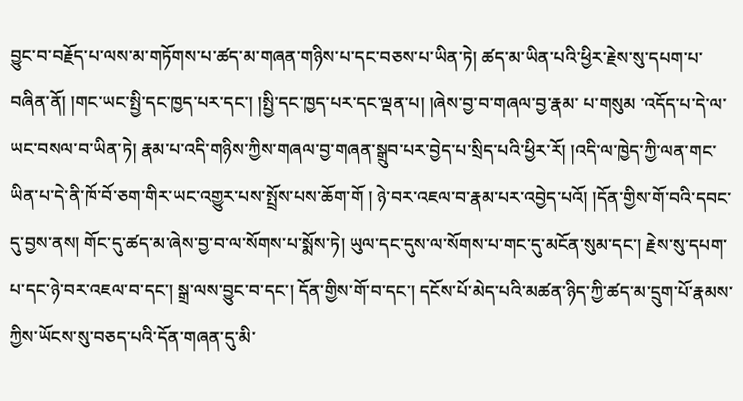བྱུང་བ་བརྗོད་པ་ལས་མ་གཏོགས་པ་ཚད་མ་གཞན་གཉིས་པ་དང་བཅས་པ་ཡིན་ཏེ། ཚད་མ་ཡིན་པའི་ཕྱིར་རྗེས་སུ་དཔག་པ་བཞིན་ནོ། །གང་ཡང་སྤྱི་དང་ཁྱད་པར་དང་། །སྤྱི་དང་ཁྱད་པར་དང་ལྡན་པ། །ཞེས་བྱ་བ་གཞལ་བྱ་རྣམ་ པ་གསུམ ་འདོད་པ་དེ་ལ་ཡང་བསལ་བ་ཡིན་ཏེ། རྣམ་པ་འདི་གཉིས་ཀྱིས་གཞལ་བྱ་གཞན་སྒྲུབ་པར་བྱེད་པ་སྲིད་པའི་ཕྱིར་རོ། །འདི་ལ་ཁྱེད་ཀྱི་ལན་གང་ཡིན་པ་དེ་ནི་ཁོ་བོ་ཅག་གིར་ཡང་འགྱུར་པས་སྤྲོས་པས་ཆོག་གོ ། ཉེ་བར་འཇལ་བ་རྣམ་པར་འབྱེད་པའོ། །དོན་གྱིས་གོ་བའི་དབང་དུ་བྱས་ནས། གོང་དུ་ཚད་མ་ཞེས་བྱ་བ་ལ་སོགས་པ་སྨོས་ཏེ། ཡུལ་དང་དུས་ལ་སོགས་པ་གང་དུ་མངོན་སུམ་དང་། རྗེས་སུ་དཔག་པ་དང་ཉེ་བར་འཇལ་བ་དང་། སྒྲ་ལས་བྱུང་བ་དང་། དོན་གྱིས་གོ་བ་དང་། དངོས་པོ་མེད་པའི་མཚན་ཉིད་ཀྱི་ཚད་མ་དྲུག་པོ་རྣམས་ཀྱིས་ཡོངས་སུ་བཅད་པའི་དོན་གཞན་དུ་མི་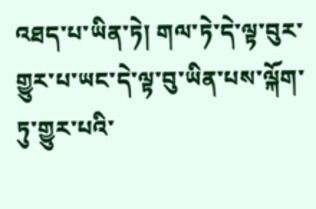འཐད་པ་ཡིན་ཏེ། གལ་ཏེ་དེ་ལྟ་བུར་གྱུར་པ་ཡང་དེ་ལྟ་བུ་ཡིན་པས་ལྐོག་ཏུ་གྱུར་པའི་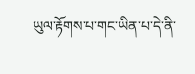ཡུལ་རྟོགས་པ་གང་ཡིན་པ་དེ་ནི་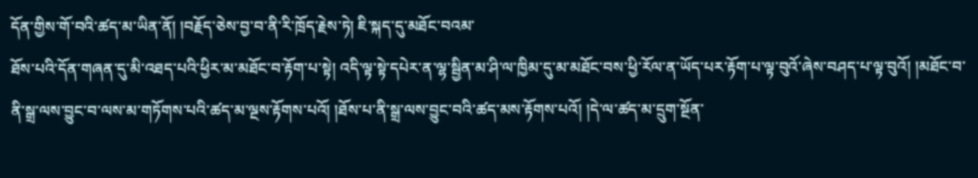དོན་གྱིས་གོ་བའི་ཚད་མ་ཡིན་ནོ། །བརྗོད་ཅེས་བྱ་བ་ནི་རི་ཁྲོད་རྗེས་ཏེ། ཇི་སྐད་དུ་མཐོང་བའམ་
ཐོས་པའི་དོན་གཞན་དུ་མི་འཐད་པའི་ཕྱིར་མ་མཐོང་བ་རྟོག་པ་སྟེ། འདི་ལྟ་སྟེ་དཔེར་ན་ལྷ་སྦྱིན་མ་ཤི་ལ་ཁྱིམ་དུ་མ་མཐོང་བས་ཕྱི་རོལ་ན་ཡོད་པར་རྟོག་པ་ལྟ་བུའོ་ཞེས་བཤད་པ་ལྟ་བུའོ། །མཐོང་བ་ནི་སྒྲ་ལས་བྱུང་བ་ལས་མ་གཏོགས་པའི་ཚད་མ་ལྔས་རྟོགས་པའོ། །ཐོས་པ་ནི་སྒྲ་ལས་བྱུང་བའི་ཚད་མས་རྟོགས་པའོ། །དེ་ལ་ཚད་མ་དྲུག་སྔོན་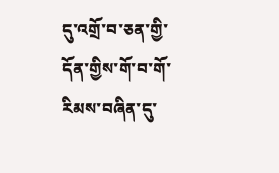དུ་འགྲོ་བ་ཅན་གྱི་དོན་གྱིས་གོ་བ་གོ་རིམས་བཞིན་དུ་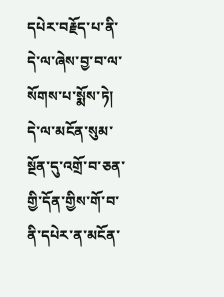དཔེར་བརྗོད་པ་ནི་དེ་ལ་ཞེས་བྱ་བ་ལ་སོགས་པ་སྨོས་ཏེ། དེ་ལ་མངོན་སུམ་སྔོན་དུ་འགྲོ་བ་ཅན་གྱི་དོན་གྱིས་གོ་བ་ནི་དཔེར་ན་མངོན་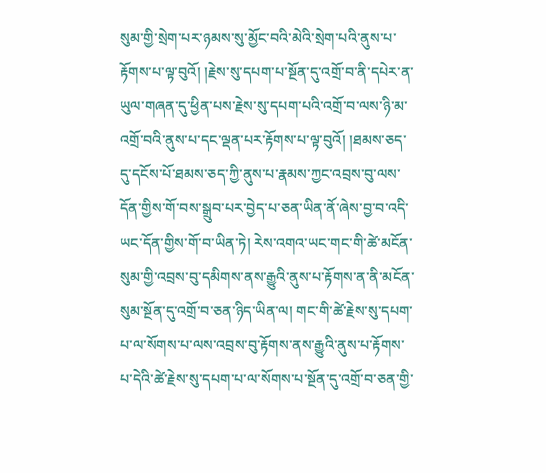སུམ་གྱི་སྲེག་པར་ཉམས་སུ་མྱོང་བའི་མེའི་སྲེག་པའི་ནུས་པ་རྟོགས་པ་ལྟ་བུའོ། །རྗེས་སུ་དཔག་པ་སྔོན་དུ་འགྲོ་བ་ནི་དཔེར་ན་ཡུལ་གཞན་དུ་ཕྱིན་པས་རྗེས་སུ་དཔག་པའི་འགྲོ་བ་ལས་ཉི་མ་འགྲོ་བའི་ནུས་པ་དང་ལྡན་པར་རྟོགས་པ་ལྟ་བུའོ། །ཐམས་ཅད་དུ་དངོས་པོ་ཐམས་ཅད་ཀྱི་ནུས་པ་རྣམས་ཀྱང་འབྲས་བུ་ལས་དོན་གྱིས་གོ་བས་སྒྲུབ་པར་བྱེད་པ་ཅན་ཡིན་ནོ་ཞེས་བྱ་བ་འདི་ཡང་དོན་གྱིས་གོ་བ་ཡིན་ཏེ། རེས་འགའ་ཡང་གང་གི་ཚེ་མངོན་སུམ་གྱི་འབྲས་བུ་དམིགས་ནས་རྒྱུའི་ནུས་པ་རྟོགས་ན་ནི་མངོན་སུམ་སྔོན་དུ་འགྲོ་བ་ཅན་ཉིད་ཡིན་ལ། གང་གི་ཚེ་རྗེས་སུ་དཔག་པ་ལ་སོགས་པ་ལས་འབྲས་བུ་རྟོགས་ནས་རྒྱུའི་ནུས་པ་རྟོགས་པ་དེའི་ཚེ་རྗེས་སུ་དཔག་པ་ལ་སོགས་པ་སྔོན་དུ་འགྲོ་བ་ཅན་གྱི་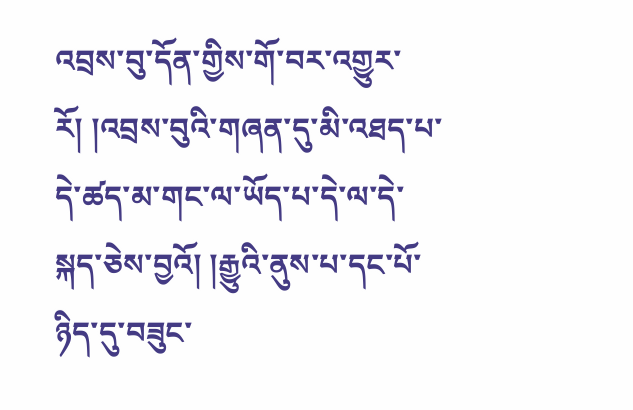འབྲས་བུ་དོན་གྱིས་གོ་བར་འགྱུར་རོ། །འབྲས་བུའི་གཞན་དུ་མི་འཐད་པ་དེ་ཚད་མ་གང་ལ་ཡོད་པ་དེ་ལ་དེ་སྐད་ཅེས་བྱའོ། །རྒྱུའི་ནུས་པ་དང་པོ་ཉིད་དུ་བཟུང་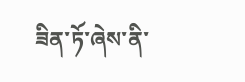ཟིན་ཏོ་ཞེས་ནི་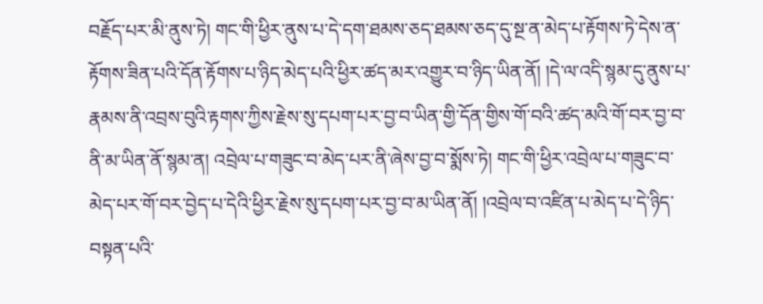བརྗོད་པར་མི་ནུས་ཏེ། གང་གི་ཕྱིར་ནུས་པ་དེ་དག་ཐམས་ཅད་ཐམས་ཅད་དུ་སྔ་ན་མེད་པ་རྟོགས་ཏེ་དེས་ན་རྟོགས་ཟིན་པའི་དོན་རྟོགས་པ་ཉིད་མེད་པའི་ཕྱིར་ཚད་མར་འགྱུར་བ་ཉིད་ཡིན་ནོ། །དེ་ལ་འདི་སྙམ་དུ་ནུས་པ་རྣམས་ནི་འབྲས་བུའི་རྟགས་ཀྱིས་རྗེས་སུ་དཔག་པར་བྱ་བ་ཡིན་གྱི་དོན་གྱིས་གོ་བའི་ཚད་མའི་གོ་བར་བྱ་བ་ནི་མ་ཡིན་ནོ་སྙམ་ན། འབྲེལ་པ་གཟུང་བ་མེད་པར་ནི་ཞེས་བྱ་བ་སྨོས་ཏེ། གང་གི་ཕྱིར་འབྲེལ་པ་གཟུང་བ་མེད་པར་གོ་བར་བྱེད་པ་དེའི་ཕྱིར་རྗེས་སུ་དཔག་པར་བྱ་བ་མ་ཡིན་ནོ། །འབྲེལ་བ་འཛིན་པ་མེད་པ་དེ་ཉིད་བསྟན་པའི་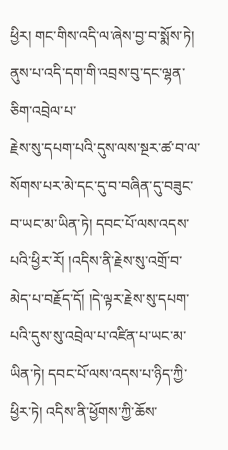ཕྱིར། གང་གིས་འདི་ལ་ཞེས་བྱ་བ་སྨོས་ཏེ། ནུས་པ་འདི་དག་གི་འབྲས་བུ་དང་ལྷན་ཅིག་འབྲེལ་པ་
རྗེས་སུ་དཔག་པའི་དུས་ལས་སྔར་ཚ་བ་ལ་སོགས་པར་མེ་དང་དུ་བ་བཞིན་དུ་བཟུང་བ་ཡང་མ་ཡིན་ཏེ། དབང་པོ་ལས་འདས་པའི་ཕྱིར་རོ། །འདིས་ནི་རྗེས་སུ་འགྲོ་བ་མེད་པ་བརྗོད་དོ། །དེ་ལྟར་རྗེས་སུ་དཔག་པའི་དུས་སུ་འབྲེལ་པ་འཛིན་པ་ཡང་མ་ཡིན་ཏེ། དབང་པོ་ལས་འདས་པ་ཉིད་ཀྱི་ཕྱིར་ཏེ། འདིས་ནི་ཕྱོགས་ཀྱི་ཆོས་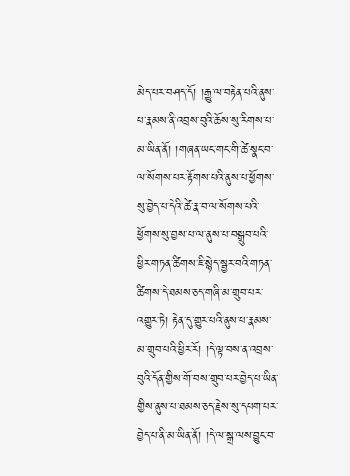མེད་པར་བཤད་དོ། །རྒྱུ་ལ་བརྟེན་པའི་ནུས་པ་རྣམས་ནི་འབྲས་བུའི་ཆོས་སུ་རིགས་པ་མ་ཡིན་ནོ། །གཞན་ཡང་གང་གི་ཚེ་སྣང་བ་ལ་སོགས་པར་རྟོགས་པའི་ནུས་པ་ཕྱོགས་སུ་བྱེད་པ་དེའི་ཚེ་རྣ་བ་ལ་སོགས་པའི་ཕྱོགས་སུ་བྱས་པ་ལ་ནུས་པ་བསྒྲུབ་པའི་ཕྱིར་གཏན་ཚིགས་ཇི་སྙེད་སྦྱར་བའི་གཏན་ཚིགས་དེ་ཐམས་ཅད་གཞི་མ་གྲུབ་པར་འགྱུར་ཏེ། རྟེན་དུ་གྱུར་པའི་ནུས་པ་རྣམས་མ་གྲུབ་པའི་ཕྱིར་རོ། །དེ་ལྟ་བས་ན་འབྲས་བུའི་དོན་གྱིས་གོ་བས་གྲུབ་པར་བྱེད་པ་ཡིན་གྱིས་ནུས་པ་ཐམས་ཅད་རྗེས་སུ་དཔག་པར་བྱེད་པ་ནི་མ་ཡིན་ནོ། །དེ་ལ་སྒྲ་ལས་བྱུང་བ་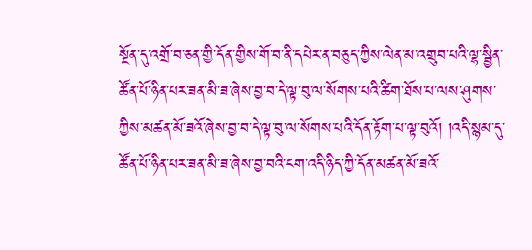སྔོན་དུ་འགྲོ་བ་ཅན་གྱི་དོན་གྱིས་གོ་བ་ནི་དཔེར་ན་བཅུད་ཀྱིས་ལེན་མ་འགྲུབ་པའི་ལྷ་སྦྱིན་ཚོན་པོ་ཉིན་པར་ཟན་མི་ཟ་ཞེས་བྱ་བ་དེ་ལྟ་བུ་ལ་སོགས་པའི་ཚིག་ཐོས་པ་ལས་ཤུགས་ཀྱིས་མཚན་མོ་ཟའོ་ཞེས་བྱ་བ་དེ་ལྟ་བུ་ལ་སོགས་པའི་དོན་རྟོག་པ་ལྟ་བུའོ། །འདི་སྙམ་དུ་ཚོན་པོ་ཉིན་པར་ཟན་མི་ཟ་ཞེས་བྱ་བའི་ངག་འདི་ཉིད་ཀྱི་དོན་མཚན་མོ་ཟའོ་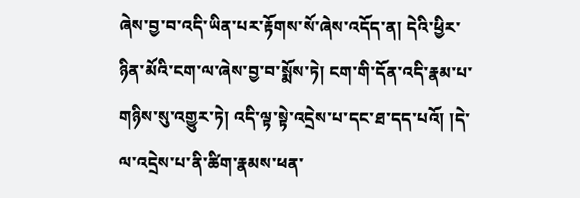ཞེས་བྱ་བ་འདི་ཡིན་པར་རྟོགས་སོ་ཞེས་འདོད་ན། དེའི་ཕྱིར་ཉིན་མོའི་ངག་ལ་ཞེས་བྱ་བ་སྨོས་ཏེ། ངག་གི་དོན་འདི་རྣམ་པ་གཉིས་སུ་འགྱུར་ཏེ། འདི་ལྟ་སྟེ་འདྲེས་པ་དང་ཐ་དད་པའོ། །དེ་ལ་འདྲེས་པ་ནི་ཚིག་རྣམས་ཕན་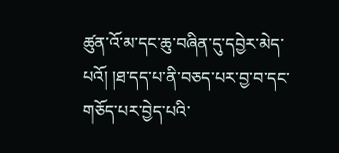ཚུན་འོ་མ་དང་ཆུ་བཞིན་དུ་དབྱེར་མེད་པའོ། །ཐ་དད་པ་ནི་བཅད་པར་བྱ་བ་དང་གཅོད་པར་བྱེད་པའི་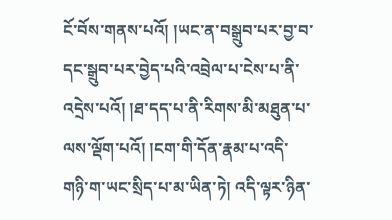ངོ་བོས་གནས་པའོ། །ཡང་ན་བསྒྲུབ་པར་བྱ་བ་དང་སྒྲུབ་པར་བྱེད་པའི་འབྲེལ་པ་ངེས་པ་ནི་འདྲེས་པའོ། །ཐ་དད་པ་ནི་རིགས་མི་མཐུན་པ་ལས་ལྡོག་པའོ། །ངག་གི་དོན་རྣམ་པ་འདི་གཉི་ག་ཡང་སྲིད་པ་མ་ཡིན་ཏེ། འདི་ལྟར་ཉིན་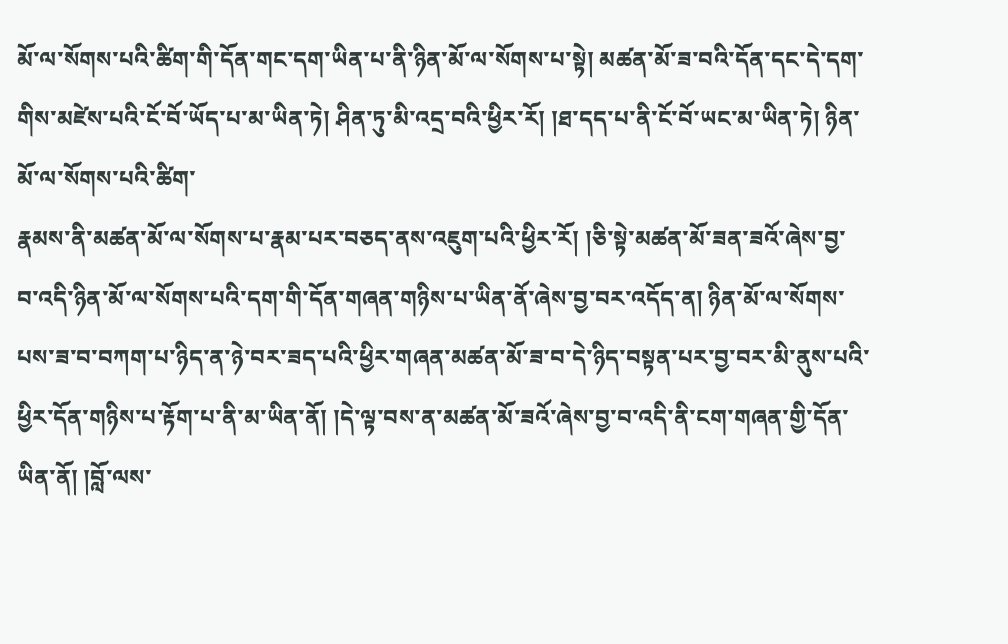མོ་ལ་སོགས་པའི་ཚིག་གི་དོན་གང་དག་ཡིན་པ་ནི་ཉིན་མོ་ལ་སོགས་པ་སྟེ། མཚན་མོ་ཟ་བའི་དོན་དང་དེ་དག་གིས་མཛེས་པའི་ངོ་བོ་ཡོད་པ་མ་ཡིན་ཏེ། ཤིན་ཏུ་མི་འདྲ་བའི་ཕྱིར་རོ། །ཐ་དད་པ་ནི་ངོ་བོ་ཡང་མ་ཡིན་ཏེ། ཉིན་མོ་ལ་སོགས་པའི་ཚིག་
རྣམས་ནི་མཚན་མོ་ལ་སོགས་པ་རྣམ་པར་བཅད་ནས་འཇུག་པའི་ཕྱིར་རོ། །ཅི་སྟེ་མཚན་མོ་ཟན་ཟའོ་ཞེས་བྱ་བ་འདི་ཉིན་མོ་ལ་སོགས་པའི་དག་གི་དོན་གཞན་གཉིས་པ་ཡིན་ནོ་ཞེས་བྱ་བར་འདོད་ན། ཉིན་མོ་ལ་སོགས་པས་ཟ་བ་བཀག་པ་ཉིད་ན་ཉེ་བར་ཟད་པའི་ཕྱིར་གཞན་མཚན་མོ་ཟ་བ་དེ་ཉིད་བསྟན་པར་བྱ་བར་མི་ནུས་པའི་ཕྱིར་དོན་གཉིས་པ་རྟོག་པ་ནི་མ་ཡིན་ནོ། །དེ་ལྟ་བས་ན་མཚན་མོ་ཟའོ་ཞེས་བྱ་བ་འདི་ནི་ངག་གཞན་གྱི་དོན་ཡིན་ནོ། །བློ་ལས་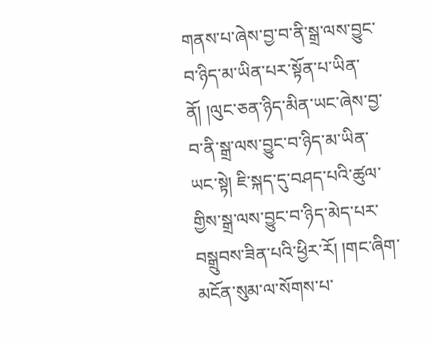གནས་པ་ཞེས་བྱ་བ་ནི་སྒྲ་ལས་བྱུང་བ་ཉིད་མ་ཡིན་པར་སྟོན་པ་ཡིན་ནོ། །ལུང་ཅན་ཉིད་མིན་ཡང་ཞེས་བྱ་བ་ནི་སྒྲ་ལས་བྱུང་བ་ཉིད་མ་ཡིན་ཡང་སྟེ། ཇི་སྐད་དུ་བཤད་པའི་ཚུལ་གྱིས་སྒྲ་ལས་བྱུང་བ་ཉིད་མེད་པར་བསྒྲུབས་ཟིན་པའི་ཕྱིར་རོ། །གང་ཞིག་མངོན་སུམ་ལ་སོགས་པ་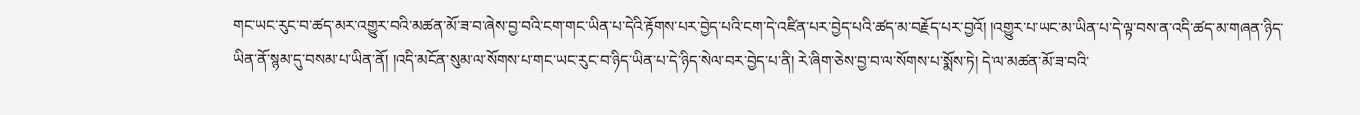གང་ཡང་རུང་བ་ཚད་མར་འགྱུར་བའི་མཚན་མོ་ཟ་བ་ཞེས་བྱ་བའི་ངག་གང་ཡིན་པ་དེའི་རྟོགས་པར་བྱེད་པའི་ངག་དེ་འཛིན་པར་བྱེད་པའི་ཚད་མ་བརྗོད་པར་བྱའོ། །འགྱུར་པ་ཡང་མ་ཡིན་པ་དེ་ལྟ་བས་ན་འདི་ཚད་མ་གཞན་ཉིད་ཡིན་ནོ་སྙམ་དུ་བསམ་པ་ཡིན་ནོ། །འདི་མངོན་སུམ་ལ་སོགས་པ་གང་ཡང་རུང་བ་ཉིད་ཡིན་པ་དེ་ཉིད་སེལ་བར་བྱེད་པ་ནི། རེ་ཞིག་ཅེས་བྱ་བ་ལ་སོགས་པ་སྨོས་ཏེ། དེ་ལ་མཚན་མོ་ཟ་བའི་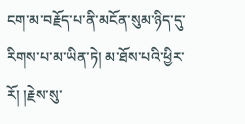ངག་མ་བརྗོད་པ་ནི་མངོན་སུམ་ཉིད་དུ་རིགས་པ་མ་ཡིན་ཏེ། མ་ཐོས་པའི་ཕྱིར་རོ། །རྗེས་སུ་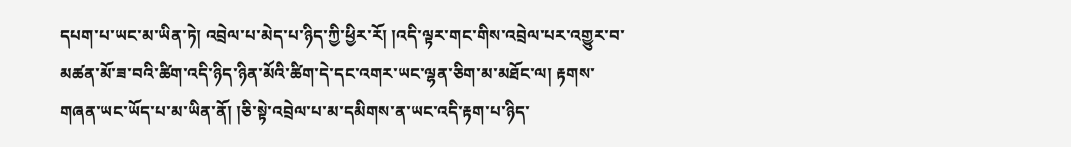དཔག་པ་ཡང་མ་ཡིན་ཏེ། འབྲེལ་པ་མེད་པ་ཉིད་ཀྱི་ཕྱིར་རོ། །འདི་ལྟར་གང་གིས་འབྲེལ་པར་འགྱུར་བ་མཚན་མོ་ཟ་བའི་ཚིག་འདི་ཉིད་ཉིན་མོའི་ཚིག་དེ་དང་འགར་ཡང་ལྷན་ཅིག་མ་མཐོང་ལ། རྟགས་གཞན་ཡང་ཡོད་པ་མ་ཡིན་ནོ། །ཅི་སྟེ་འབྲེལ་པ་མ་དམིགས་ན་ཡང་འདི་རྟག་པ་ཉིད་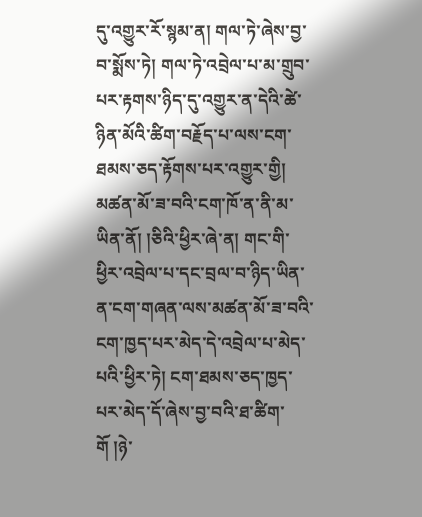དུ་འགྱུར་རོ་སྙམ་ན། གལ་ཏེ་ཞེས་བྱ་བ་སྨོས་ཏེ། གལ་ཏེ་འབྲེལ་པ་མ་གྲུབ་པར་རྟགས་ཉིད་དུ་འགྱུར་ན་དེའི་ཚེ་ཉིན་མོའི་ཚིག་བརྗོད་པ་ལས་ངག་ཐམས་ཅད་རྟོགས་པར་འགྱུར་གྱི། མཚན་མོ་ཟ་བའི་ངག་ཁོ་ན་ནི་མ་ཡིན་ནོ། །ཅིའི་ཕྱིར་ཞེ་ན། གང་གི་ཕྱིར་འབྲེལ་པ་དང་བྲལ་བ་ཉིད་ཡིན་ན་ངག་གཞན་ལས་མཚན་མོ་ཟ་བའི་ངག་ཁྱད་པར་མེད་དེ་འབྲེལ་པ་མེད་པའི་ཕྱིར་ཏེ། ངག་ཐམས་ཅད་ཁྱད་པར་མེད་དོ་ཞེས་བྱ་བའི་ཐ་ཚིག་གོ །ཉེ་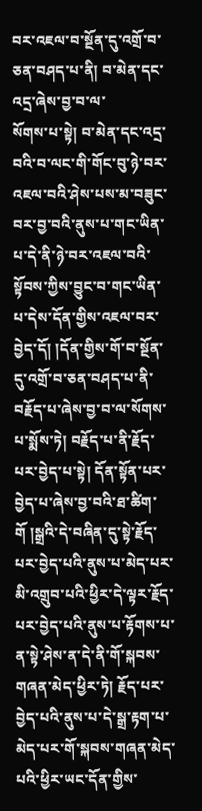བར་འཇལ་བ་སྔོན་དུ་འགྲོ་བ་ཅན་བཤད་པ་ནི། བ་མེན་དང་འདྲ་ཞེས་བྱ་བ་ལ་
སོགས་པ་སྟེ། བ་མེན་དང་འདྲ་བའི་བ་ལང་གི་གོང་བུ་ཉེ་བར་འཇལ་བའི་ཤེས་པས་མ་བཟུང་བར་བྱ་བའི་ནུས་པ་གང་ཡིན་པ་དེ་ནི་ཉེ་བར་འཇལ་བའི་སྟོབས་ཀྱིས་བྱུང་བ་གང་ཡིན་པ་དེས་དོན་གྱིས་འཇལ་བར་བྱེད་དོ། །དོན་གྱིས་གོ་བ་སྔོན་དུ་འགྲོ་བ་ཅན་བཤད་པ་ནི་བརྗོད་པ་ཞེས་བྱ་བ་ལ་སོགས་པ་སྨོས་ཏེ། བརྗོད་པ་ནི་རྗོད་པར་བྱེད་པ་སྟེ། དོན་སྟོན་པར་བྱེད་པ་ཞེས་བྱ་བའི་ཐ་ཚིག་གོ །སྒྲའི་དེ་བཞིན་དུ་སྟེ་རྗོད་པར་བྱེད་པའི་ནུས་པ་མེད་པར་མི་འགྲུབ་པའི་ཕྱིར་དེ་ལྟར་རྗོད་པར་བྱེད་པའི་ནུས་པ་རྟོགས་པ་ན་སྟེ་ཤེས་ན་དེ་ནི་གོ་སྐབས་གཞན་མེད་ཕྱིར་ཏེ། རྗོད་པར་བྱེད་པའི་ནུས་པ་དེ་སྒྲ་རྟག་པ་མེད་པར་གོ་སྐབས་གཞན་མེད་པའི་ཕྱིར་ཡང་དོན་གྱིས་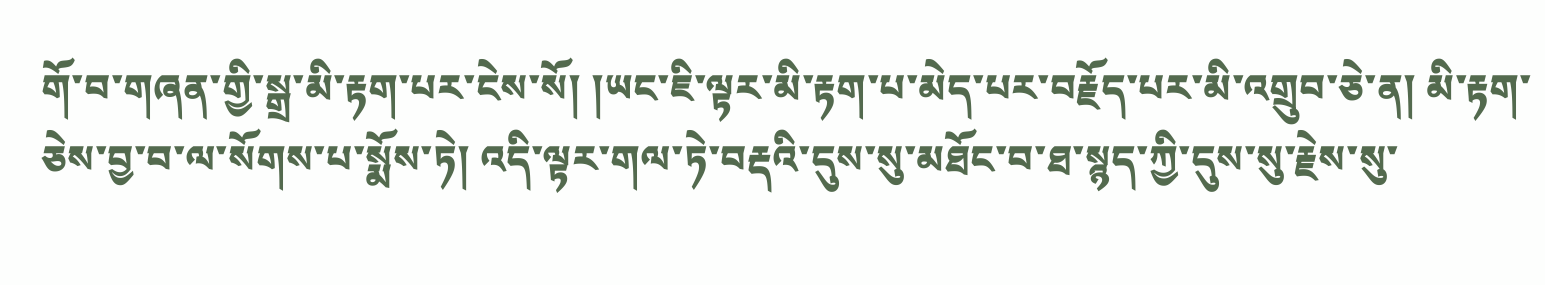གོ་བ་གཞན་གྱི་སྒྲ་མི་རྟག་པར་ངེས་སོ། །ཡང་ཇི་ལྟར་མི་རྟག་པ་མེད་པར་བརྗོད་པར་མི་འགྲུབ་ཅེ་ན། མི་རྟག་ཅེས་བྱ་བ་ལ་སོགས་པ་སྨོས་ཏེ། འདི་ལྟར་གལ་ཏེ་བརྡའི་དུས་སུ་མཐོང་བ་ཐ་སྙད་ཀྱི་དུས་སུ་རྗེས་སུ་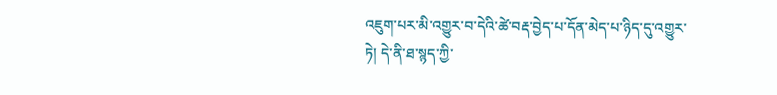འཇུག་པར་མི་འགྱུར་བ་དེའི་ཚེ་བརྡ་བྱེད་པ་དོན་མེད་པ་ཉིད་དུ་འགྱུར་ཏེ། དེ་ནི་ཐ་སྙད་ཀྱི་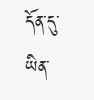དོན་དུ་ཡིན་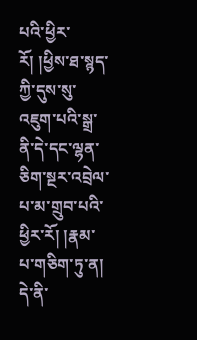པའི་ཕྱིར་རོ། །ཕྱིས་ཐ་སྙད་ཀྱི་དུས་སུ་འཇུག་པའི་སྒྲ་ནི་དེ་དང་ལྷན་ཅིག་སྔར་འབྲེལ་པ་མ་གྲུབ་པའི་ཕྱིར་རོ། །རྣམ་པ་གཅིག་ཏུ་ན། དེ་ནི་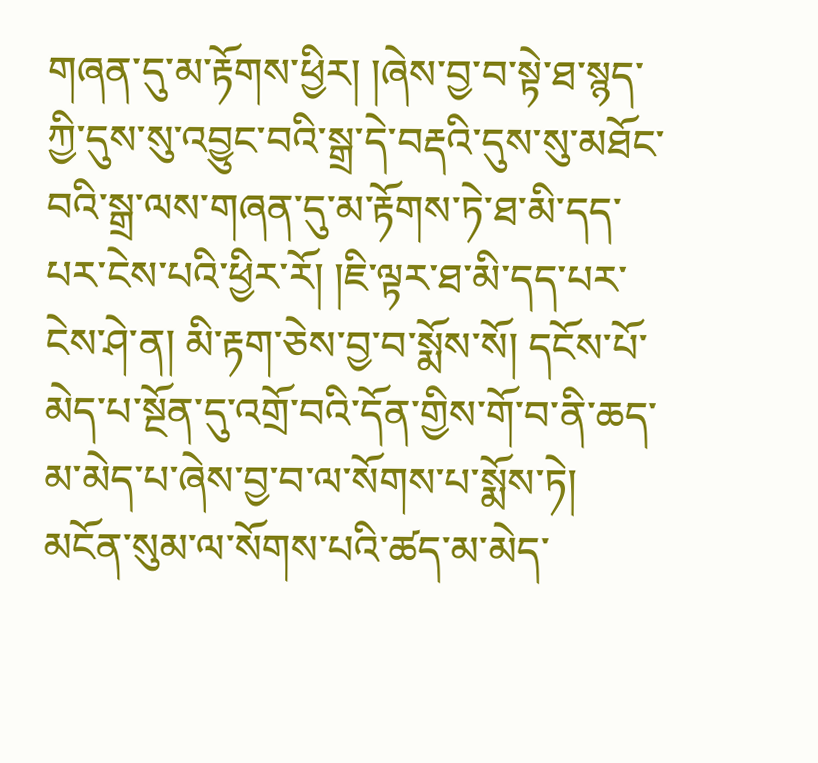གཞན་དུ་མ་རྟོགས་ཕྱིར། །ཞེས་བྱ་བ་སྟེ་ཐ་སྙད་ཀྱི་དུས་སུ་འབྱུང་བའི་སྒྲ་དེ་བརྡའི་དུས་སུ་མཐོང་བའི་སྒྲ་ལས་གཞན་དུ་མ་རྟོགས་ཏེ་ཐ་མི་དད་པར་ངེས་པའི་ཕྱིར་རོ། །ཇི་ལྟར་ཐ་མི་དད་པར་ངེས་ཤེ་ན། མི་རྟག་ཅེས་བྱ་བ་སྨོས་སོ། དངོས་པོ་མེད་པ་སྔོན་དུ་འགྲོ་བའི་དོན་གྱིས་གོ་བ་ནི་ཆད་མ་མེད་པ་ཞེས་བྱ་བ་ལ་སོགས་པ་སྨོས་ཏེ། མངོན་སུམ་ལ་སོགས་པའི་ཚད་མ་མེད་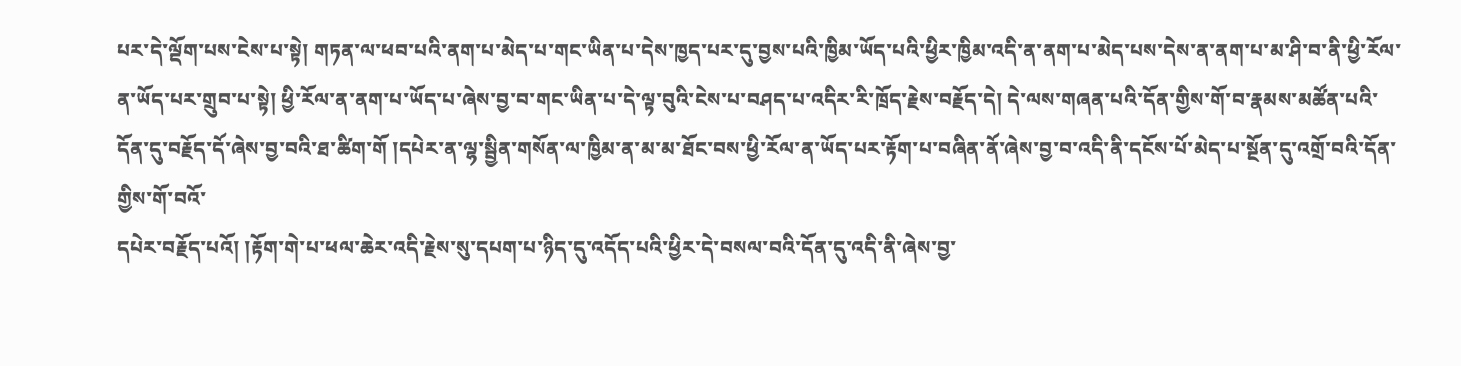པར་དེ་ལྡོག་པས་ངེས་པ་སྟེ། གཏན་ལ་ཕབ་པའི་ནག་པ་མེད་པ་གང་ཡིན་པ་དེས་ཁྱད་པར་དུ་བྱས་པའི་ཁྱིམ་ཡོད་པའི་ཕྱིར་ཁྱིམ་འདི་ན་ནག་པ་མེད་པས་དེས་ན་ནག་པ་མ་ཤི་བ་ནི་ཕྱི་རོལ་ན་ཡོད་པར་གྲུབ་པ་སྟེ། ཕྱི་རོལ་ན་ནག་པ་ཡོད་པ་ཞེས་བྱ་བ་གང་ཡིན་པ་དེ་ལྟ་བུའི་ངེས་པ་བཤད་པ་འདིར་རི་ཁྲོད་རྗེས་བརྗོད་དེ། དེ་ལས་གཞན་པའི་དོན་གྱིས་གོ་བ་རྣམས་མཚོན་པའི་དོན་དུ་བརྗོད་དོ་ཞེས་བྱ་བའི་ཐ་ཚིག་གོ །དཔེར་ན་ལྷ་སྦྱིན་གསོན་ལ་ཁྱིམ་ན་མ་མ་ཐོང་བས་ཕྱི་རོལ་ན་ཡོད་པར་རྟོག་པ་བཞིན་ནོ་ཞེས་བྱ་བ་འདི་ནི་དངོས་པོ་མེད་པ་སྔོན་དུ་འགྲོ་བའི་དོན་གྱིས་གོ་བའོ་
དཔེར་བརྗོད་པའོ། །རྟོག་གེ་པ་ཕལ་ཆེར་འདི་རྗེས་སུ་དཔག་པ་ཉིད་དུ་འདོད་པའི་ཕྱིར་དེ་བསལ་བའི་དོན་དུ་འདི་ནི་ཞེས་བྱ་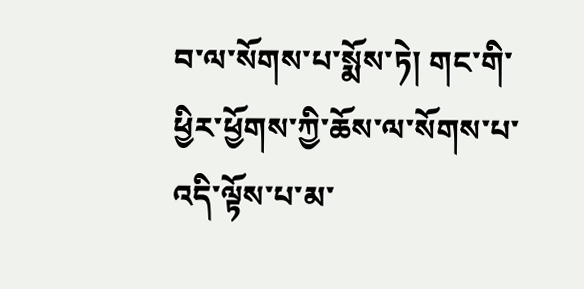བ་ལ་སོགས་པ་སྨོས་ཏེ། གང་གི་ཕྱིར་ཕྱོགས་ཀྱི་ཆོས་ལ་སོགས་པ་འདི་ལྟོས་པ་མ་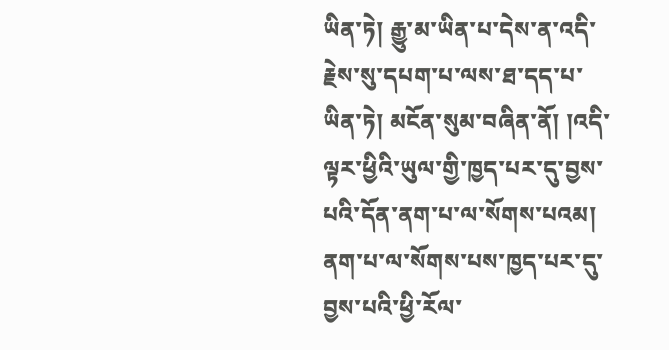ཡིན་ཏེ། རྒྱུ་མ་ཡིན་པ་དེས་ན་འདི་རྗེས་སུ་དཔག་པ་ལས་ཐ་དད་པ་ཡིན་ཏེ། མངོན་སུམ་བཞིན་ནོ། །འདི་ལྟར་ཕྱིའི་ཡུལ་གྱི་ཁྱད་པར་དུ་བྱས་པའི་དོན་ནག་པ་ལ་སོགས་པའམ། ནག་པ་ལ་སོགས་པས་ཁྱད་པར་དུ་བྱས་པའི་ཕྱི་རོལ་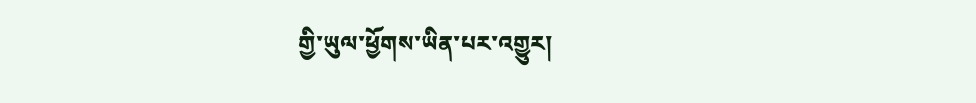གྱི་ཡུལ་ཕྱོགས་ཡིན་པར་འགྱུར།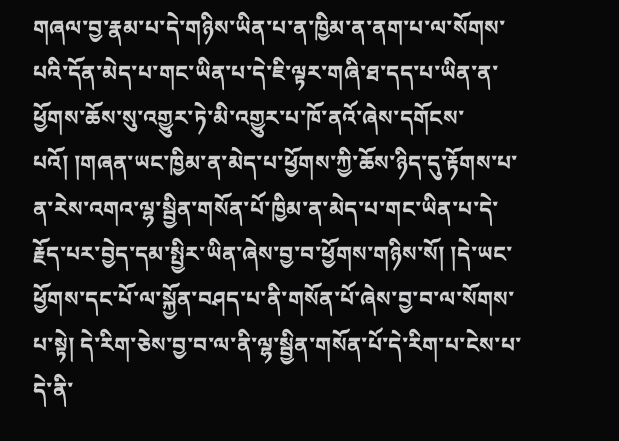གཞལ་བྱ་རྣམ་པ་དེ་གཉིས་ཡིན་པ་ན་ཁྱིམ་ན་ནག་པ་ལ་སོགས་པའི་དོན་མེད་པ་གང་ཡིན་པ་དེ་ཇི་ལྟར་གཞི་ཐ་དད་པ་ཡིན་ན་ཕྱོགས་ཆོས་སུ་འགྱུར་ཏེ་མི་འགྱུར་པ་ཁོ་ནའོ་ཞེས་དགོངས་པའོ། །གཞན་ཡང་ཁྱིམ་ན་མེད་པ་ཕྱོགས་ཀྱི་ཆོས་ཉིད་དུ་རྟོགས་པ་ན་རེས་འགའ་ལྷ་སྦྱིན་གསོན་པོ་ཁྱིམ་ན་མེད་པ་གང་ཡིན་པ་དེ་རྗོད་པར་བྱེད་དམ་སྤྱིར་ཡིན་ཞེས་བྱ་བ་ཕྱོགས་གཉིས་སོ། །དེ་ཡང་ཕྱོགས་དང་པོ་ལ་སྐྱོན་བཤད་པ་ནི་གསོན་པོ་ཞེས་བྱ་བ་ལ་སོགས་པ་སྟེ། དེ་རིག་ཅེས་བྱ་བ་ལ་ནི་ལྷ་སྦྱིན་གསོན་པོ་དེ་རིག་པ་ངེས་པ་དེ་ནི་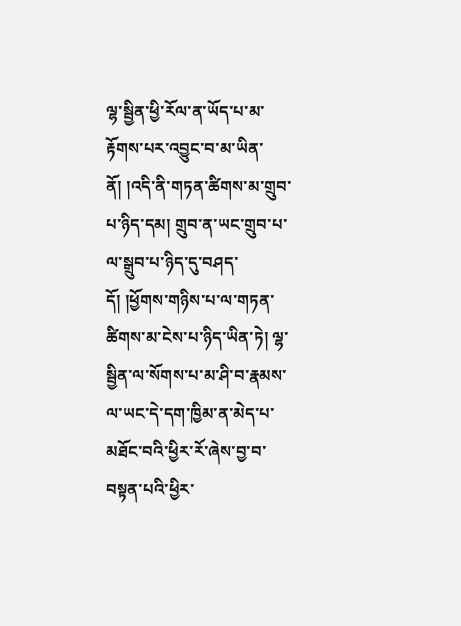ལྷ་སྦྱིན་ཕྱི་རོལ་ན་ཡོད་པ་མ་རྟོགས་པར་འབྱུང་བ་མ་ཡིན་ནོ། །འདི་ནི་གཏན་ཚིགས་མ་གྲུབ་པ་ཉིད་དམ། གྲུབ་ན་ཡང་གྲུབ་པ་ལ་སྒྲུབ་པ་ཉིད་དུ་བཤད་དོ། །ཕྱོགས་གཉིས་པ་ལ་གཏན་ཚིགས་མ་ངེས་པ་ཉིད་ཡིན་ཏེ། ལྷ་སྦྱིན་ལ་སོགས་པ་མ་ཤི་བ་རྣམས་ལ་ཡང་དེ་དག་ཁྱིམ་ན་མེད་པ་མཐོང་བའི་ཕྱིར་རོ་ཞེས་བྱ་བ་བསྟན་པའི་ཕྱིར་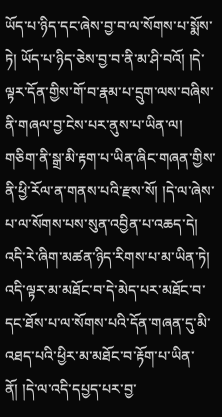ཡོད་པ་ཉིད་དང་ཞེས་བྱ་བ་ལ་སོགས་པ་སྨོས་ཏེ། ཡོད་པ་ཉིད་ཅེས་བྱ་བ་ནི་མ་ཤི་བའོ། །དེ་ལྟར་དོན་གྱིས་གོ་བ་རྣམ་པ་དྲུག་ལས་བཞིས་ནི་གཞལ་བྱ་ངེས་པར་ནུས་པ་ཡིན་ལ། གཅིག་ནི་སྒྲ་མི་རྟག་པ་ཡིན་ཞིང་གཞན་གྱིས་ནི་ཕྱི་རོལ་ན་གནས་པའི་རྫས་སོ། །དེ་ལ་ཞེས་པ་ལ་སོགས་པས་སུན་འབྱིན་པ་འཆད་དེ། འདི་རེ་ཞིག་མཚན་ཉིད་རིགས་པ་མ་ཡིན་ཏེ། འདི་ལྟར་མ་མཐོང་བ་དེ་མེད་པར་མཐོང་བ་དང་ཐོས་པ་ལ་སོགས་པའི་དོན་གཞན་དུ་མི་འཐད་པའི་ཕྱིར་མ་མཐོང་བ་རྟོག་པ་ཡིན་ནོ། །དེ་ལ་འདི་དཔྱད་པར་བྱ་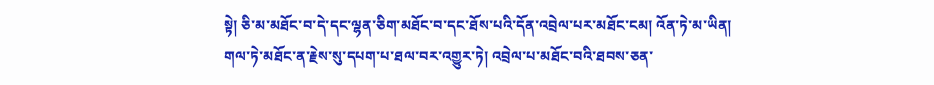སྟེ། ཅི་མ་མཐོང་བ་དེ་དང་ལྷན་ཅིག་མཐོང་བ་དང་ཐོས་པའི་དོན་འབྲེལ་པར་མཐོང་ངམ། འོན་ཏེ་མ་ཡིན། གལ་ཏེ་མཐོང་ན་རྗེས་སུ་དཔག་པ་ཐལ་བར་འགྱུར་ཏེ། འབྲེལ་པ་མཐོང་བའི་ཐབས་ཅན་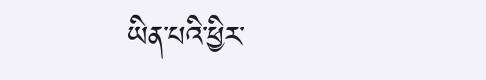ཡིན་པའི་ཕྱིར་